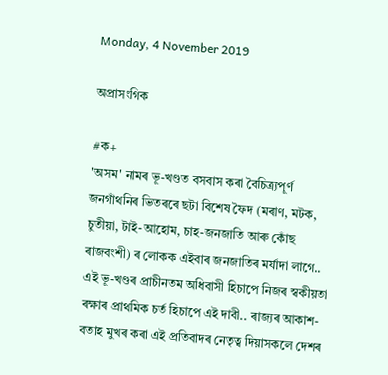Monday, 4 November 2019

অপ্ৰাসংগিক

#ক+
'অসম' নামৰ ভূ-খণ্ডত বসবাস কৰা বৈচিত্ৰ্যপূৰ্ণ জনগাঁথনিৰ ভিতৰৰে ছটা বিশেষ ফৈদ (মৰাণ, মটক, চুতীয়া, টাই-আহোম, চাহ-জনজাতি আৰু কোঁছ ৰাজবংশী) ৰ লোকক এইবাৰ জনজাতিৰ মৰ্যাদা লাগে.. এই ভূ-খণ্ডৰ প্ৰাচীনতম অধিবাসী হিচাপে নিজৰ স্বকীয়তা ৰক্ষাৰ প্ৰাথমিক চৰ্ত হিচাপে এই দাবী.. ৰাজ্যৰ আকাশ-বতাহ মুখৰ কৰা এই প্ৰতিবাদৰ নেতৃত্ব দিয়াসকলে দেশৰ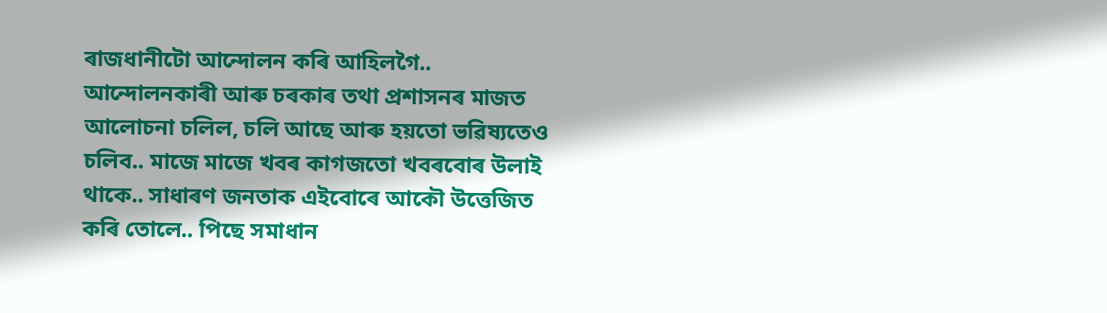ৰাজধানীটো আন্দোলন কৰি আহিলগৈ.. আন্দোলনকাৰী আৰু চৰকাৰ তথা প্ৰশাসনৰ মাজত আলোচনা চলিল, চলি আছে আৰু হয়তো ভৱিষ্যতেও চলিব.. মাজে মাজে খবৰ কাগজতো খবৰবোৰ উলাই থাকে.. সাধাৰণ জনতাক এইবোৰে আকৌ উত্তেজিত কৰি তোলে.. পিছে সমাধান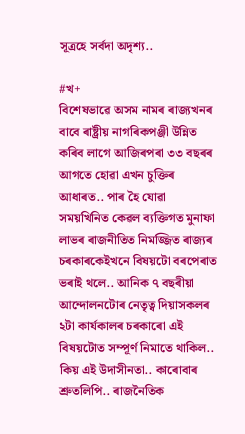সূত্ৰহে সৰ্বদা অদৃশ্য..

#খ+
বিশেষভাৱে অসম নামৰ ৰাজ্যখনৰ বাবে ৰাষ্ট্ৰীয় নাগৰিকপঞ্জী উন্নিত কৰিব লাগে আজিৰপৰা ৩৩ বছৰৰ আগতে হোৱা এখন চুক্তিৰ আধাৰত.. পাৰ হৈ যোৱা সময়খিনিত কেৱল ব্যক্তিগত মুনাফা লাভৰ ৰাজনীতিত নিমজ্জিত ৰাজ্যৰ চৰকাৰকেইখনে বিষয়টো বৰপেৰাত ভৰাই থলে.. আনিক ৭ বছৰীয়া আন্দোলনটোৰ নেতৃত্ব দিয়াসকলৰ ২টা কাৰ্যকালৰ চৰকাৰো এই বিষয়টোত সম্পূৰ্ণ নিমাতে থাকিল.. কিয় এই উদাসীনতা.. কাৰোবাৰ শ্ৰুতলিপি.. ৰাজনৈতিক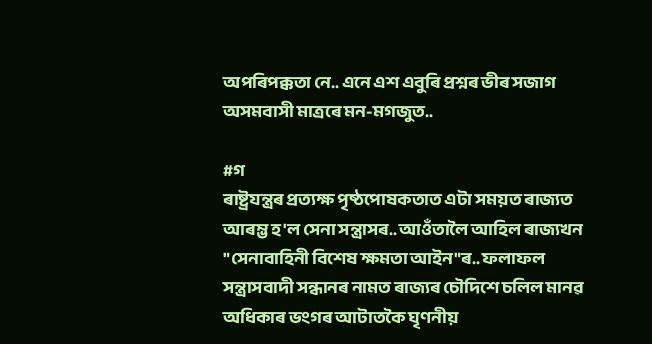অপৰিপক্কতা নে.. এনে এশ এবুৰি প্ৰশ্নৰ ভীৰ সজাগ অসমবাসী মাত্ৰৰে মন-মগজুত..

#গ
ৰাষ্ট্ৰযন্ত্ৰৰ প্ৰত্যক্ষ পৃষ্ঠপোষকতাত এটা সময়ত ৰাজ্যত আৰম্ভ হ'ল সেনা সন্ত্ৰাসৰ.. আওঁতালৈ আহিল ৰাজ্যখন "সেনাবাহিনী বিশেষ ক্ষমতা আইন"ৰ.. ফলাফল সন্ত্ৰাসবাদী সন্ধানৰ নামত ৰাজ্যৰ চৌদিশে চলিল মানৱ অধিকাৰ ভংগৰ আটাতকৈ ঘৃণনীয়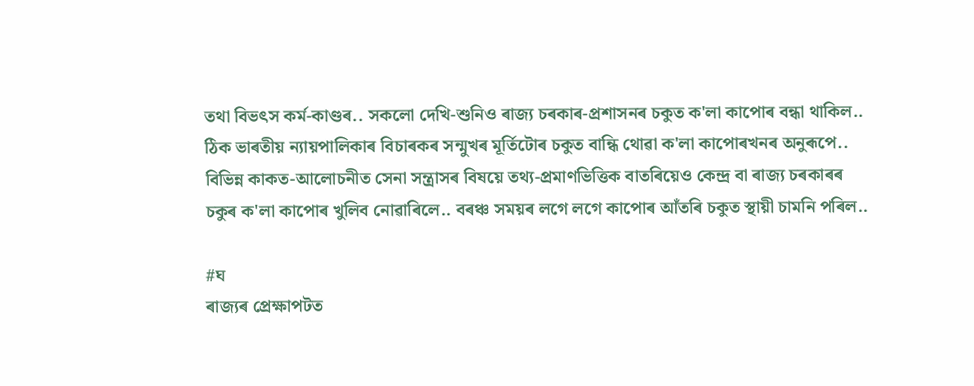তথা বিভৎস কৰ্ম-কাণ্ডৰ.. সকলো দেখি-শুনিও ৰাজ্য চৰকাৰ-প্ৰশাসনৰ চকুত ক'লা কাপোৰ বন্ধা থাকিল.. ঠিক ভাৰতীয় ন্যায়পালিকাৰ বিচাৰকৰ সন্মুখৰ মূৰ্তিটোৰ চকুত বান্ধি থোৱা ক'লা কাপোৰখনৰ অনুৰূপে.. বিভিন্ন কাকত-আলোচনীত সেনা সন্ত্ৰাসৰ বিষয়ে তথ্য-প্ৰমাণভিত্তিক বাতৰিয়েও কেন্দ্ৰ বা ৰাজ্য চৰকাৰৰ চকুৰ ক'লা কাপোৰ খুলিব নোৱাৰিলে.. বৰঞ্চ সময়ৰ লগে লগে কাপোৰ আঁতৰি চকুত স্থায়ী চামনি পৰিল..

#ঘ
ৰাজ্যৰ প্ৰেক্ষাপটত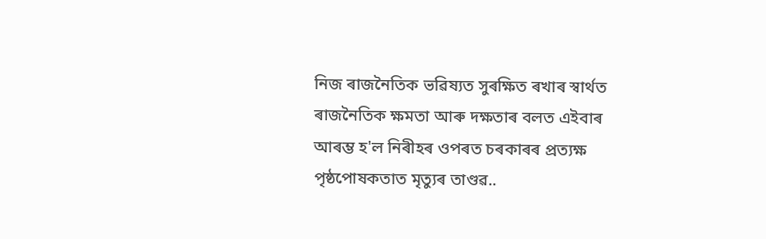নিজ ৰাজনৈতিক ভৱিষ্যত সুৰক্ষিত ৰখাৰ স্বাৰ্থত ৰাজনৈতিক ক্ষমতা আৰু দক্ষতাৰ বলত এইবাৰ আৰম্ভ হ'ল নিৰীহৰ ওপৰত চৰকাৰৰ প্ৰত্যক্ষ পৃষ্ঠপোষকতাত মৃত্যুৰ তাণ্ডৱ..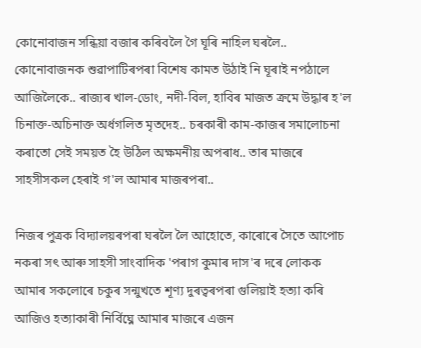কোনোবাজন সন্ধিয়া বজাৰ কৰিবলৈ গৈ ঘূৰি নাহিল ঘৰলৈ.. কোনোবাজনক শুৱাপাটিৰপৰা বিশেষ কামত উঠাই নি ঘূৰাই নপঠালে আজিলৈকে.. ৰাজ্যৰ খাল-ডোং, নদী-বিল, হাবিৰ মাজত ক্ৰমে উদ্ধাৰ হ'ল চিনাক্ত-অচিনাক্ত অৰ্ধগলিত মৃতদেহ.. চৰকাৰী কাম-কাজৰ সমালোচনা কৰাতো সেই সময়ত হৈ উঠিল অক্ষমনীয় অপৰাধ.. তাৰ মাজৰে সাহসীসকল হেৰাই গ'ল আমাৰ মাজৰপৰা..

নিজৰ পুত্ৰক বিদ্যালয়ৰপৰা ঘৰলৈ লৈ আহোতে, কাৰোৰে সৈতে আপোচ নকৰা সৎ আৰু সাহসী সাংবাদিক 'পৰাগ কুমাৰ দাস'ৰ দৰে লোকক আমাৰ সকলোৰে চকুৰ সন্মুখতে শূণ্য দুৰত্বৰপৰা গুলিয়াই হত্যা কৰি আজিও হত্যাকাৰী নিৰ্বিঘ্নে আমাৰ মাজৰে এজন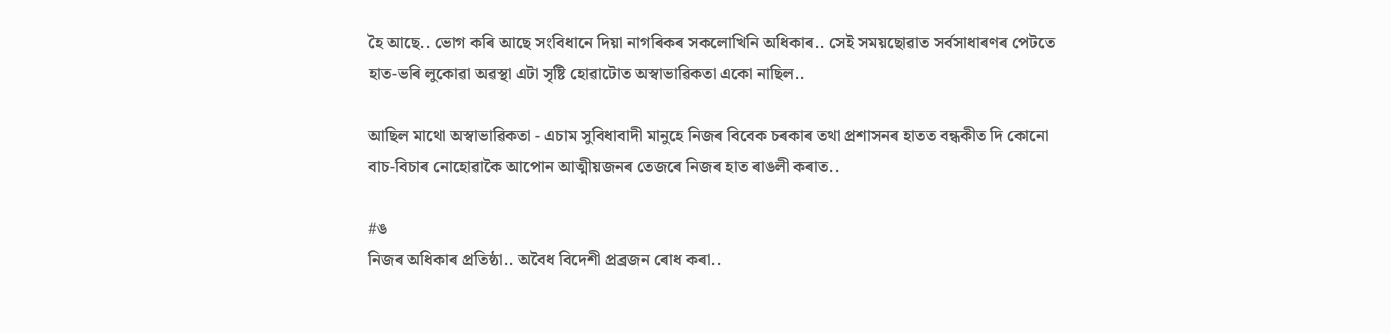হৈ আছে.. ভোগ কৰি আছে সংবিধানে দিয়া নাগৰিকৰ সকলোখিনি অধিকাৰ.. সেই সময়ছোৱাত সৰ্বসাধাৰণৰ পেটতে হাত-ভৰি লুকোৱা অৱস্থা এটা সৃষ্টি হোৱাটোত অস্বাভাৱিকতা একো নাছিল..

আছিল মাথো অস্বাভাৱিকতা - এচাম সুবিধাবাদী মানুহে নিজৰ বিবেক চৰকাৰ তথা প্ৰশাসনৰ হাতত বন্ধকীত দি কোনো বাচ-বিচাৰ নোহোৱাকৈ আপোন আত্মীয়জনৰ তেজৰে নিজৰ হাত ৰাঙলী কৰাত..

#ঙ
নিজৰ অধিকাৰ প্ৰতিষ্ঠা.. অবৈধ বিদেশী প্ৰব্ৰজন ৰোধ কৰা..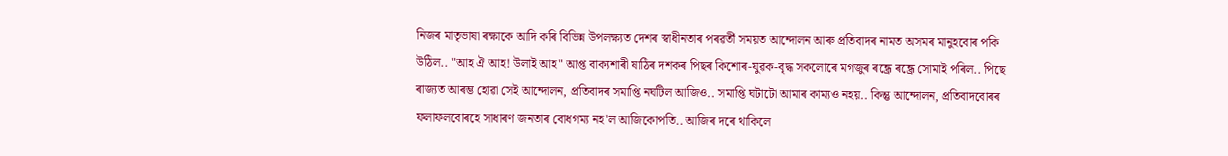নিজৰ মাতৃভাষা ৰক্ষাকে আদি কৰি বিভিন্ন উপলক্ষ্যত দেশৰ স্বাধীনতাৰ পৰৱৰ্তী সময়ত আন্দোলন আৰু প্ৰতিবাদৰ নামত অসমৰ মানুহবোৰ পকি উঠিল.. "আহ ঐ আহ! উলাই আহ" আপ্ত বাক্যশাৰী ষাঠিৰ দশকৰ পিছৰ কিশোৰ-যুৱক-বৃদ্ধ সকলোৰে মগজুৰ ৰন্ধ্ৰে ৰন্ধ্ৰে সোমাই পৰিল.. পিছে ৰাজ্যত আৰম্ভ হোৱা সেই আন্দোলন, প্ৰতিবাদৰ সমাপ্তি নঘটিল আজিও.. সমাপ্তি ঘটাটো আমাৰ কাম্যও নহয়.. কিন্তু আন্দোলন, প্ৰতিবাদবোৰৰ ফলাফলবোৰহে সাধাৰণ জনতাৰ বোধগম্য নহ'ল আজিকোপতি.. আজিৰ দৰে থাকিলে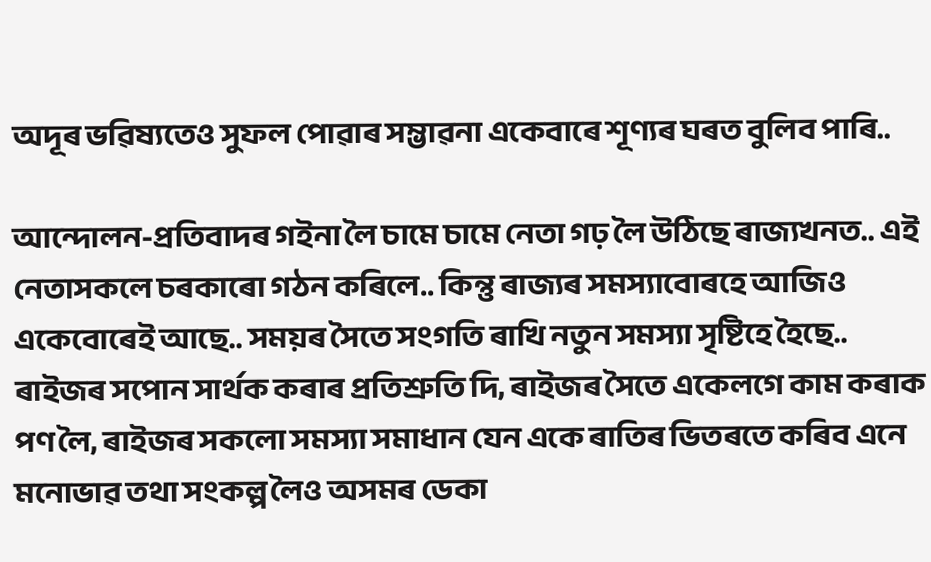অদূৰ ভৱিষ্যতেও সুফল পোৱাৰ সম্ভাৱনা একেবাৰে শূণ্যৰ ঘৰত বুলিব পাৰি..

আন্দোলন-প্ৰতিবাদৰ গইনা লৈ চামে চামে নেতা গঢ় লৈ উঠিছে ৰাজ্যখনত.. এই নেতাসকলে চৰকাৰো গঠন কৰিলে.. কিন্তু ৰাজ্যৰ সমস্যাবোৰহে আজিও একেবোৰেই আছে.. সময়ৰ সৈতে সংগতি ৰাখি নতুন সমস্যা সৃষ্টিহে হৈছে.. ৰাইজৰ সপোন সাৰ্থক কৰাৰ প্ৰতিশ্ৰুতি দি, ৰাইজৰ সৈতে একেলগে কাম কৰাক পণ লৈ, ৰাইজৰ সকলো সমস্যা সমাধান যেন একে ৰাতিৰ ভিতৰতে কৰিব এনে মনোভাৱ তথা সংকল্প লৈও অসমৰ ডেকা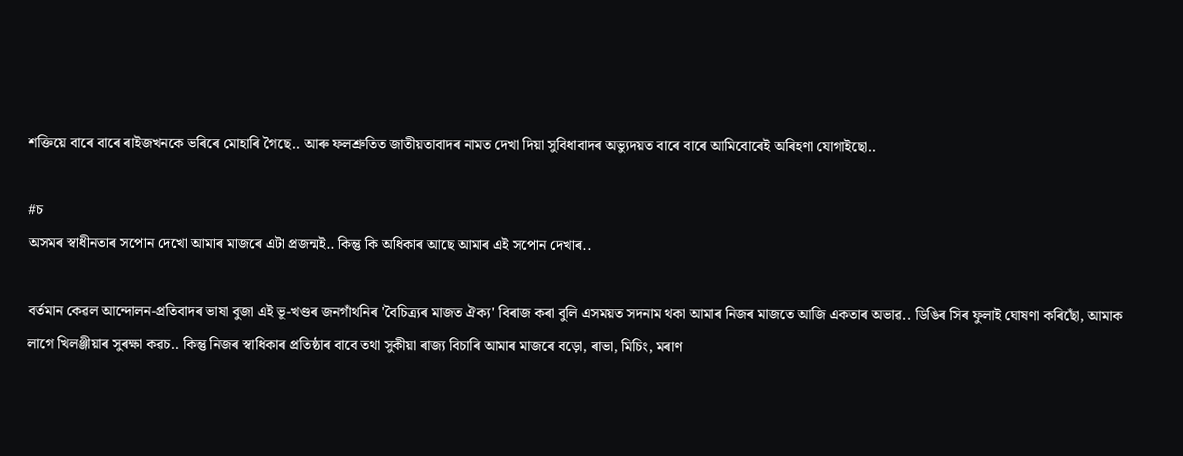শক্তিয়ে বাৰে বাৰে ৰাইজখনকে ভৰিৰে মোহাৰি গৈছে.. আৰু ফলশ্ৰুতিত জাতীয়তাবাদৰ নামত দেখা দিয়া সুবিধাবাদৰ অভ্যুদয়ত বাৰে বাৰে আমিবোৰেই অৰিহণা যোগাইছো..

#চ
অসমৰ স্বাধীনতাৰ সপোন দেখো আমাৰ মাজৰে এটা প্ৰজন্মই.. কিন্তু কি অধিকাৰ আছে আমাৰ এই সপোন দেখাৰ..

বৰ্তমান কেৱল আন্দোলন-প্ৰতিবাদৰ ভাষা বুজা এই ভূ-খণ্ডৰ জনগাঁথনিৰ 'বৈচিত্ৰ্যৰ মাজত ঐক্য' বিৰাজ কৰা বুলি এসময়ত সদনাম থকা আমাৰ নিজৰ মাজতে আজি একতাৰ অভাৱ.. ডিঙিৰ সিৰ ফুলাই ঘোষণা কৰিছোঁ, আমাক লাগে খিলঞ্জীয়াৰ সুৰক্ষা কৱচ.. কিন্তু নিজৰ স্বাধিকাৰ প্ৰতিষ্ঠাৰ বাবে তথা সুকীয়া ৰাজ্য বিচাৰি আমাৰ মাজৰে বড়ো, ৰাভা, মিচিং, মৰাণ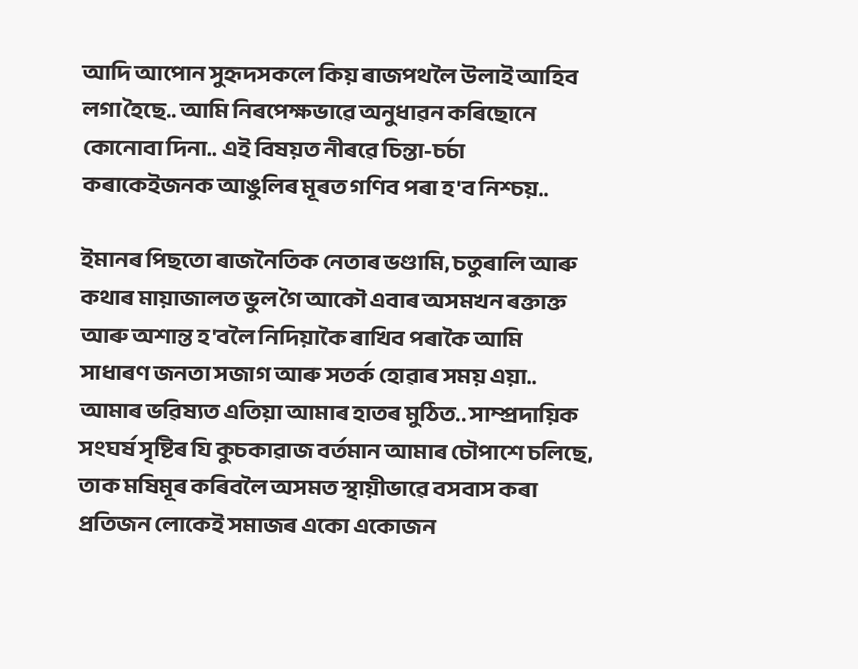আদি আপোন সুহৃদসকলে কিয় ৰাজপথলৈ উলাই আহিব লগা হৈছে.. আমি নিৰপেক্ষভাৱে অনুধাৱন কৰিছোনে কোনোবা দিনা.. এই বিষয়ত নীৰৱে চিন্তা-চৰ্চা কৰাকেইজনক আঙুলিৰ মূৰত গণিব পৰা হ'ব নিশ্চয়..

ইমানৰ পিছতো ৰাজনৈতিক নেতাৰ ভণ্ডামি, চতুৰালি আৰু কথাৰ মায়াজালত ভুল গৈ আকৌ এবাৰ অসমখন ৰক্তাক্ত আৰু অশান্ত হ'বলৈ নিদিয়াকৈ ৰাখিব পৰাকৈ আমি সাধাৰণ জনতা সজাগ আৰু সতৰ্ক হোৱাৰ সময় এয়া.. আমাৰ ভৱিষ্যত এতিয়া আমাৰ হাতৰ মুঠিত.. সাম্প্ৰদায়িক সংঘৰ্ষ সৃষ্টিৰ যি কুচকাৱাজ বৰ্তমান আমাৰ চৌপাশে চলিছে, তাক মষিমূৰ কৰিবলৈ অসমত স্থায়ীভাৱে বসবাস কৰা প্ৰতিজন লোকেই সমাজৰ একো একোজন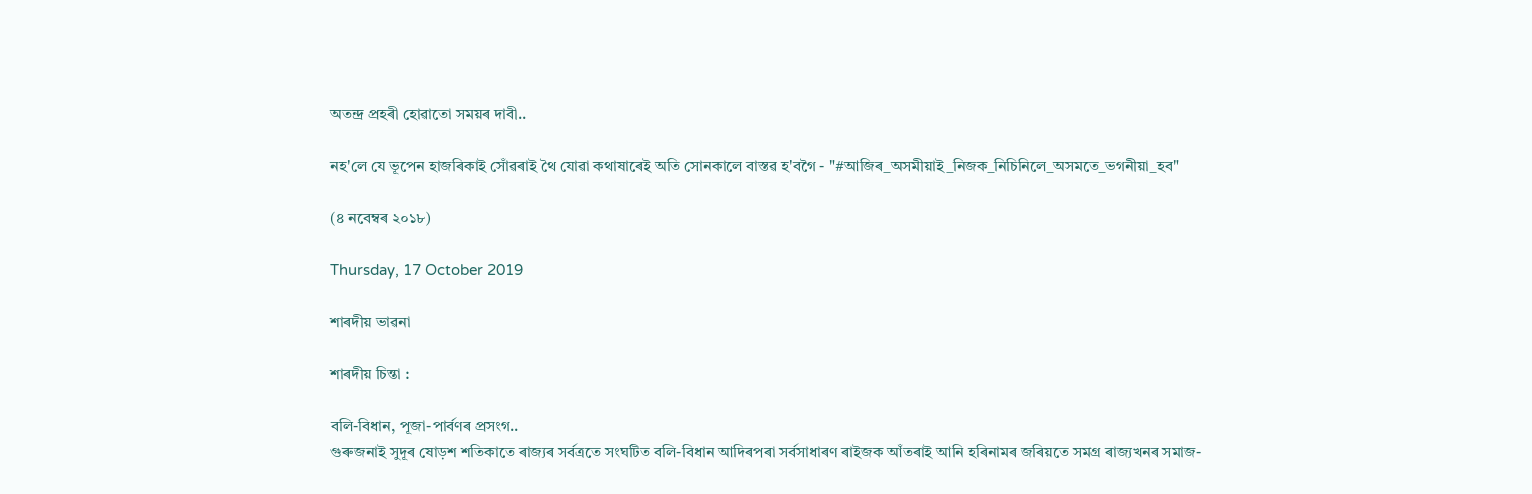অতন্দ্ৰ প্ৰহৰী হোৱাতো সময়ৰ দাবী..

নহ'লে যে ভূপেন হাজৰিকাই সোঁৱৰাই থৈ যোৱা কথাষাৰেই অতি সোনকালে বাস্তৱ হ'বগৈ - "#আজিৰ_অসমীয়াই_নিজক_নিচিনিলে_অসমতে_ভগনীয়া_হব"

(৪ নবেম্বৰ ২০১৮)

Thursday, 17 October 2019

শাৰদীয় ভাৱনা

শাৰদীয় চিন্তা :

বলি-বিধান, পূজা-পাৰ্বণৰ প্ৰসংগ..
গুৰুজনাই সুদূৰ ষোড়শ শতিকাতে ৰাজ্যৰ সৰ্বত্ৰতে সংঘটিত বলি-বিধান আদিৰপৰা সৰ্বসাধাৰণ ৰাইজক আঁতৰাই আনি হৰিনামৰ জৰিয়তে সমগ্ৰ ৰাজ্যখনৰ সমাজ-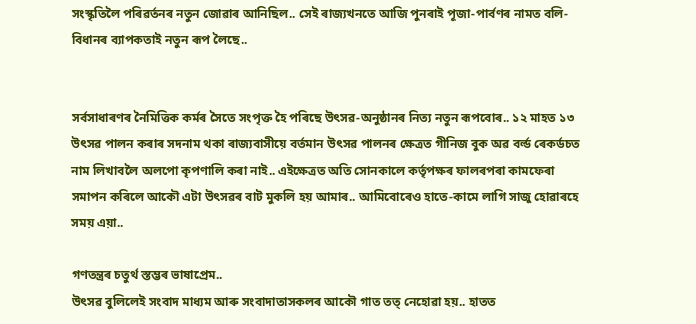সংস্কৃতিলৈ পৰিৱৰ্তনৰ নতুন জোৱাৰ আনিছিল.. সেই ৰাজ্যখনতে আজি পুনৰাই পূজা-পাৰ্বণৰ নামত বলি-বিধানৰ ব্যাপকতাই নতুন ৰূপ লৈছে..


সৰ্বসাধাৰণৰ নৈমিত্তিক কৰ্মৰ সৈতে সংপৃক্ত হৈ পৰিছে উৎসৱ-অনুষ্ঠানৰ নিত্য নতুন ৰূপবোৰ.. ১২ মাহত ১৩ উৎসৱ পালন কৰাৰ সদনাম থকা ৰাজ্যবাসীয়ে বৰ্তমান উৎসৱ পালনৰ ক্ষেত্ৰত গীনিজ বুক অৱ বৰ্ল্ড ৰেকৰ্ডচত নাম লিখাবলৈ অলপো কৃপণালি কৰা নাই.. এইক্ষেত্ৰত অতি সোনকালে কৰ্তৃপক্ষৰ ফালৰপৰা কামফেৰা সমাপন কৰিলে আকৌ এটা উৎসৱৰ বাট মুকলি হয় আমাৰ.. আমিবোৰেও হাতে-কামে লাগি সাজু হোৱাৰহে সময় এয়া..

গণতন্ত্ৰৰ চতুৰ্থ স্তম্ভৰ ভাষাপ্ৰেম..
উৎসৱ বুলিলেই সংবাদ মাধ্যম আৰু সংবাদাতাসকলৰ আকৌ গাত তত্ নেহোৱা হয়.. হাতত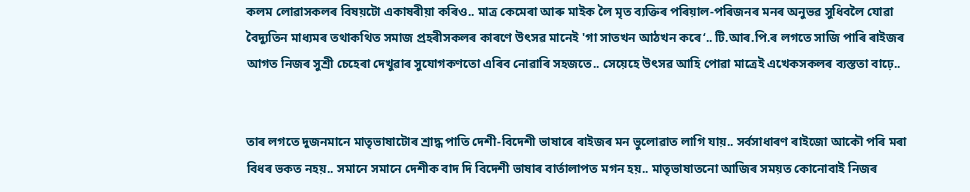কলম লোৱাসকলৰ বিষয়টো একাষৰীয়া কৰিও.. মাত্ৰ কেমেৰা আৰু মাইক লৈ মৃত ব্যক্তিৰ পৰিয়াল-পৰিজনৰ মনৰ অনুভৱ সুধিবলৈ যোৱা বৈদ্যুতিন মাধ্যমৰ তথাকথিত সমাজ প্ৰহৰীসকলৰ কাৰণে উৎসৱ মানেই 'গা সাতখন আঠখন কৰে‘.. টি.আৰ.পি.ৰ লগতে সাজি পাৰি ৰাইজৰ আগত নিজৰ সুশ্ৰী চেহেৰা দেখুৱাৰ সুযোগকণতো এৰিব নোৱাৰি সহজতে.. সেয়েহে উৎসৱ আহি পোৱা মাত্ৰেই এখেকসকলৰ ব্যস্ততা বাঢ়ে..


তাৰ লগতে দুজনমানে মাতৃভাষাটোৰ শ্ৰাদ্ধ পাতি দেশী-বিদেশী ভাষাৰে ৰাইজৰ মন ভুলোৱাত লাগি যায়.. সৰ্বসাধাৰণ ৰাইজো আকৌ পৰি মৰা বিধৰ ভকত নহয়.. সমানে সমানে দেশীক বাদ দি বিদেশী ভাষাৰ বাৰ্তালাপত মগন হয়.. মাতৃভাষাতনো আজিৰ সময়ত কোনোবাই নিজৰ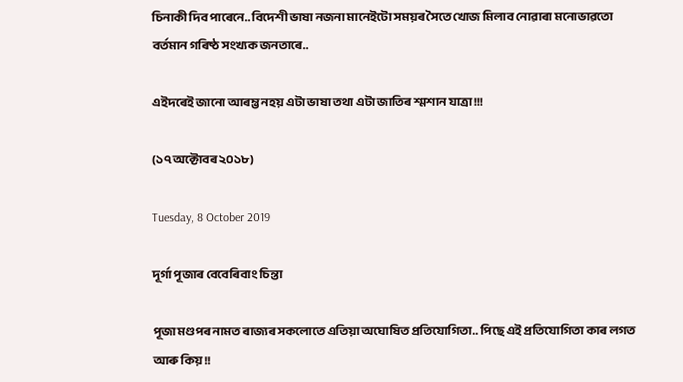চিনাকী দিব পাৰেনে.. বিদেশী ভাষা নজনা মানেইটো সময়ৰ সৈতে খোজ মিলাব নোৱাৰা মনোভাৱতো বৰ্তমান গৰিষ্ঠ সংখ্যক জনতাৰে..

এইদৰেই জানো আৰম্ভ নহয় এটা ভাষা তথা এটা জাতিৰ শ্মশান যাত্ৰা!!!

(১৭ অক্টোবৰ ২০১৮)

Tuesday, 8 October 2019

দূৰ্গা পূজাৰ বেবেৰিবাং চিন্তা

পূজা মণ্ডপৰ নামত ৰাজ্যৰ সকলোতে এতিয়া অঘোষিত প্ৰতিযোগিতা.. পিছে এই প্ৰতিযোগিতা কাৰ লগত আৰু কিয়!!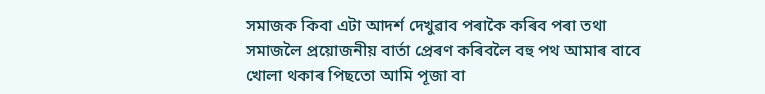সমাজক কিবা এটা আদৰ্শ দেখুৱাব পৰাকৈ কৰিব পৰা তথা সমাজলৈ প্ৰয়োজনীয় বাৰ্তা প্ৰেৰণ কৰিবলৈ বহু পথ আমাৰ বাবে খোলা থকাৰ পিছতো আমি পূজা বা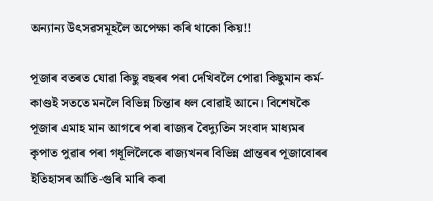অন্যান্য উৎসৱসমূহলৈ অপেক্ষা কৰি থাকো কিয়!!

পূজাৰ বতৰত যোৱা কিছু বছৰৰ পৰা দেখিবলৈ পোৱা কিছুমান কৰ্ম-কাণ্ডই সততে মনলৈ বিভিন্ন চিন্তাৰ ধল বোৱাই আনে। বিশেষকৈ পূজাৰ এমাহ মান আগৰে পৰা ৰাজ্যৰ বৈদ্যুতিন সংবাদ মাধ্যমৰ কৃপাত পুৱাৰ পৰা গধূলিলৈকে ৰাজ্যখনৰ বিভিন্ন প্ৰান্তৰৰ পূজাবোৰৰ ইতিহাসৰ আঁতি-গুৰি মাৰি কৰা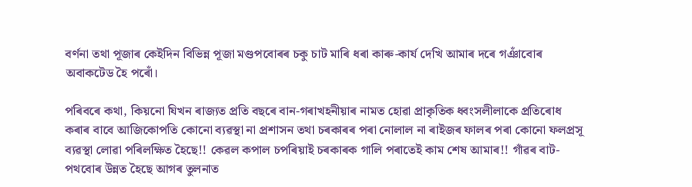বৰ্ণনা তথা পূজাৰ কেইদিন বিভিন্ন পূজা মণ্ডপবোৰৰ চকু চাট মাৰি ধৰা কাৰু-কাৰ্য দেখি আমাৰ দৰে গঞাঁবোৰ অবাকটেড হৈ পৰোঁ।

পৰিবৰে কথা, কিয়নো যিখন ৰাজ্যত প্ৰতি বছৰে বান-গৰাখহনীয়াৰ নামত হোৱা প্ৰাকৃতিক ধ্বংসলীলাকে প্ৰতিৰোধ কৰাৰ বাবে আজিকোপতি কোনো ব্যৱস্থা না প্ৰশাসন তথা চৰকাৰৰ পৰা নোলাল না ৰাইজৰ ফালৰ পৰা কোনো ফলপ্ৰসূ ব্যৱস্থা লোৱা পৰিলক্ষিত হৈছে!! কেৱল কপাল চপৰিয়াই চৰকাৰক গালি পৰাতেই কাম শেষ আমাৰ!! গাঁৱৰ বাট-পথবোৰ উন্নত হৈছে আগৰ তুলনাত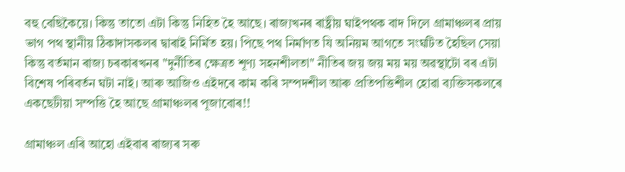বহু বেছিকৈয়ে। কিন্তু তাতো এটা কিন্তু নিহিত হৈ আছে। ৰাজ্যখনৰ ৰাষ্ট্ৰীয় ঘাইপথক বাদ দিলে গ্ৰামাঞ্চলৰ প্ৰায় ভাগ পথ স্থানীয় ঠিকাদাসকলৰ দ্বাৰাই নিৰ্মিত হয়। পিছে পথ নিৰ্মাণত যি অনিয়ম আগতে সংঘটিত হৈছিল সেয়া কিন্তু বৰ্তমান ৰাজ্য চৰকাৰখনৰ "দুৰ্নীতিৰ ক্ষেত্ৰত শূণ্য সহনশীলতা" নীতিৰ জয় জয় ময় ময় অৱস্থাটো বৰ এটা বিশেষ পৰিবৰ্তন ঘটা নাই। আৰু আজিও এইদৰে কাম কৰি সম্পদশীল আৰু প্ৰতিপত্তিশীল হোৱা ব্যক্তিসকলৰে একছেটীয়া সম্পত্তি হৈ আছে গ্ৰামাঞ্চলৰ পূজাবোৰ!!

গ্ৰামাঞ্চল এৰি আহো এইবাৰ ৰাজ্যৰ সৰু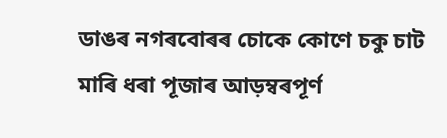ডাঙৰ নগৰবোৰৰ চোকে কোণে চকু চাট মাৰি ধৰা পূজাৰ আড়ম্বৰপূৰ্ণ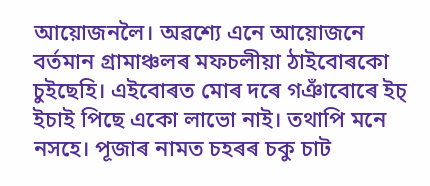আয়োজনলৈ। অৱশ্যে এনে আয়োজনে বৰ্তমান গ্ৰামাঞ্চলৰ মফচলীয়া ঠাইবোৰকো চুইছেহি। এইবোৰত মোৰ দৰে গঞাঁবোৰে ইচ্ ইচাই পিছে একো লাভো নাই। তথাপি মনে নসহে। পূজাৰ নামত চহৰৰ চকু চাট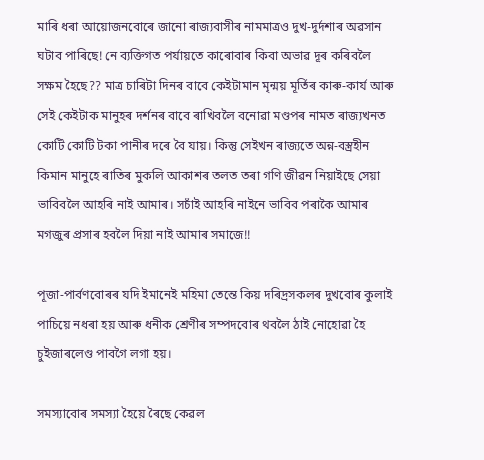মাৰি ধৰা আয়োজনবোৰে জানো ৰাজ্যবাসীৰ নামমাত্ৰও দুখ-দুৰ্দশাৰ অৱসান ঘটাব পাৰিছে! নে ব্যক্তিগত পৰ্যায়তে কাৰোবাৰ কিবা অভাৱ দূৰ কৰিবলৈ সক্ষম হৈছে?? মাত্ৰ চাৰিটা দিনৰ বাবে কেইটামান মৃন্ময় মূৰ্তিৰ কাৰু-কাৰ্য আৰু সেই কেইটাক মানুহৰ দৰ্শনৰ বাবে ৰাখিবলৈ বনোৱা মণ্ডপৰ নামত ৰাজ্যখনত কোটি কোটি টকা পানীৰ দৰে বৈ যায়। কিন্তু সেইখন ৰাজ্যতে অন্ন-বস্ত্ৰহীন কিমান মানুহে ৰাতিৰ মুকলি আকাশৰ তলত তৰা গণি জীৱন নিয়াইছে সেয়া ভাবিবলৈ আহৰি নাই আমাৰ। সচাঁই আহৰি নাইনে ভাবিব পৰাকৈ আমাৰ মগজুৰ প্ৰসাৰ হবলৈ দিয়া নাই আমাৰ সমাজে!!

পূজা-পাৰ্বণবোৰৰ যদি ইমানেই মহিমা তেন্তে কিয় দৰিদ্ৰসকলৰ দুখবোৰ কুলাই পাচিয়ে নধৰা হয় আৰু ধনীক শ্ৰেণীৰ সম্পদবোৰ থবলৈ ঠাই নোহোৱা হৈ চুইজাৰলেণ্ড পাবগৈ লগা হয়।

সমস্যাবোৰ সমস্যা হৈয়ে ৰৈছে কেৱল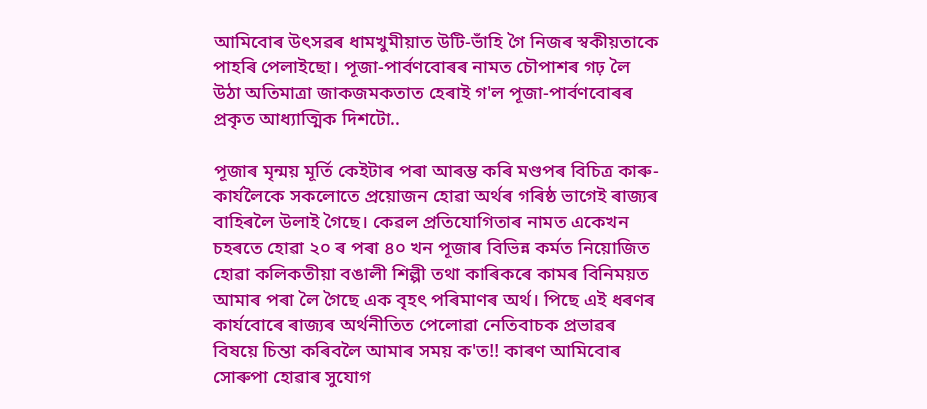আমিবোৰ উৎসৱৰ ধামখুমীয়াত উটি-ভাঁহি গৈ নিজৰ স্বকীয়তাকে পাহৰি পেলাইছো। পূজা-পাৰ্বণবোৰৰ নামত চৌপাশৰ গঢ় লৈ উঠা অতিমাত্ৰা জাকজমকতাত হেৰাই গ'ল পূজা-পাৰ্বণবোৰৰ প্ৰকৃত আধ্যাত্মিক দিশটো..

পূজাৰ মৃন্ময় মূৰ্তি কেইটাৰ পৰা আৰম্ভ কৰি মণ্ডপৰ বিচিত্ৰ কাৰু-কাৰ্যলৈকে সকলোতে প্ৰয়োজন হোৱা অৰ্থৰ গৰিষ্ঠ ভাগেই ৰাজ্যৰ বাহিৰলৈ উলাই গৈছে। কেৱল প্ৰতিযোগিতাৰ নামত একেখন চহৰতে হোৱা ২০ ৰ পৰা ৪০ খন পূজাৰ বিভিন্ন কৰ্মত নিয়োজিত হোৱা কলিকতীয়া বঙালী শিল্পী তথা কাৰিকৰে কামৰ বিনিময়ত আমাৰ পৰা লৈ গৈছে এক বৃহৎ পৰিমাণৰ অৰ্থ। পিছে এই ধৰণৰ কাৰ্যবোৰে ৰাজ্যৰ অৰ্থনীতিত পেলোৱা নেতিবাচক প্ৰভাৱৰ বিষয়ে চিন্তা কৰিবলৈ আমাৰ সময় ক'ত!! কাৰণ আমিবোৰ সোৰুপা হোৱাৰ সুযোগ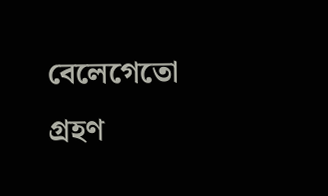বেলেগেতো গ্ৰহণ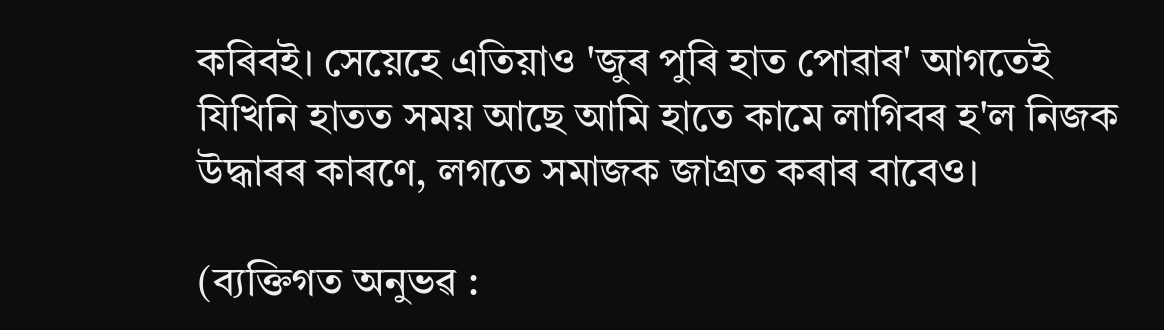কৰিবই। সেয়েহে এতিয়াও 'জুৰ পুৰি হাত পোৱাৰ' আগতেই যিখিনি হাতত সময় আছে আমি হাতে কামে লাগিবৰ হ'ল নিজক উদ্ধাৰৰ কাৰণে, লগতে সমাজক জাগ্ৰত কৰাৰ বাবেও।

(ব্যক্তিগত অনুভৱ :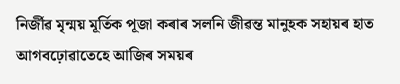নিৰ্জীৱ মৃন্ময় মূৰ্তিক পূজা কৰাৰ সলনি জীৱন্ত মানুহক সহায়ৰ হাত আগবঢ়োৱাতেহে আজিৰ সময়ৰ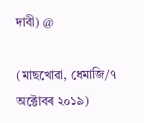দাবী) @

(মাছখোৱা, ধেমাজি/৭ অক্টোবৰ ২০১৯)